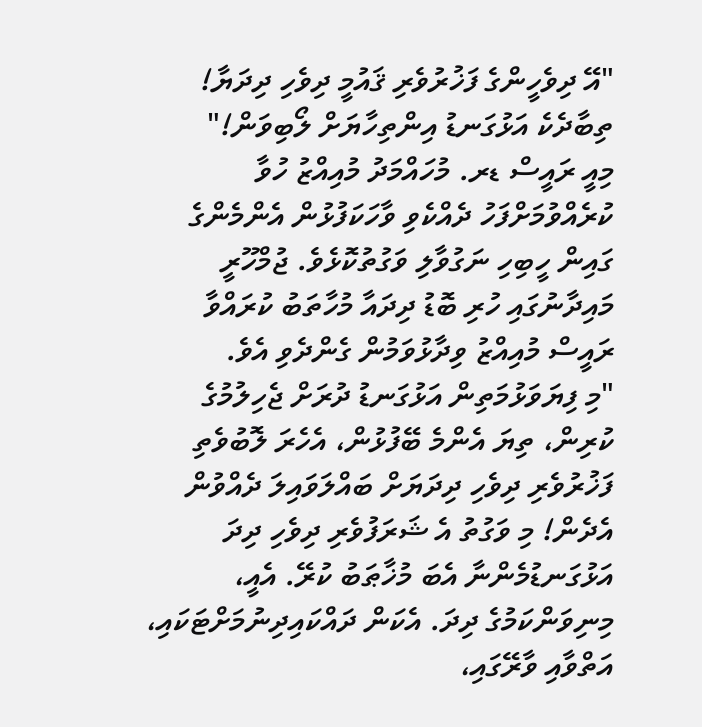"އޭ ދިވެހީންގެ ފަޚުރުވެރި ޤައުމީ ދިވެހި ދިދަޔާ! ތިބާދެކެ އަޅުގަނޑު އިންތިހާޔަށް ލޯބިވަން!"
މިއީ ރައީސް ޑރ. މުހައްމަދު މުއިއްޒު ހުވާ ކުރެއްވުމަށްފަހު ދެއްކެވި ވާހަކަފުޅުން އެންމެންގެ ގައިން ހީބިހި ނަގުވާލި ވަގުތުކޮޅެވެ. ޖުމްހޫރީ މައިދާނުގައި ހުރި ބޮޑު ދިދައާ މުހާތަބު ކުރައްވާ ރައީސް މުއިއްޒު ވިދާޅުވަމުން ގެންދެވި އެވެ.
"މި ފިޔަވަޅުމަތިން އަޅުގަނޑު ދުރަށް ޖެހިލުމުގެ ކުރިން، ތިޔަ އެންމެ ބޭފުޅުން، އެހެރަ ލޮބުވެތި ފަޚުރުވެރި ދިވެހި ދިދަޔަށް ބައްލަވައިލަ ދެއްވުން އެދެން! މި ވަގުތު އެ ޝަރަފުވެރި ދިވެހި ދިދަ އަޅުގަނޑުމެންނާ އެބަ މުޚާޠަބު ކުރޭ. އެއީ، މިނިވަންކަމުގެ ދިދަ. އެކަން ދައްކައިދިނުމަށްޓަކައި، އަތްވާއި ވާރޭގައި،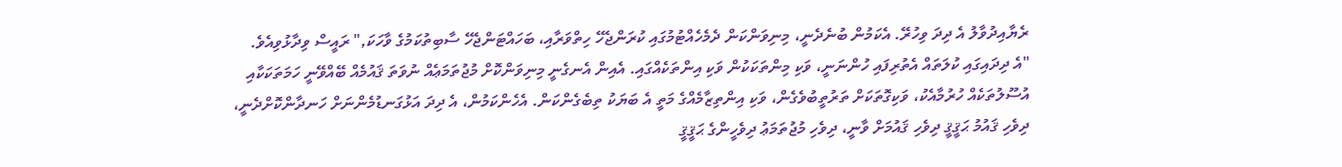ރެޔާއިދުވާލު އެ ދިދަ ވިހުރޭ. އެކަމުން ބުނެދެނީ، މިނިވަންކަން ދެމެހެއްޓުމުގައި ކުރަންޖެހޭ ހިތްވަރާއި، ބަހައްޓަންޖެހޭ ސާބިތުކަމުގެ ވާހަކަ," ރައީސް ވިދާޅުވިއެވެ.
"އެ ދިދައިގައި ކުލަތައް އެތުރިފައި ހުންނަނީ، ވަކި މިންތަކަކުން ވަކި އިންތަކެއްގައި. އެއިން އެނގެނީ މިނިވަންކޮށް މުޖުތަމަޢެއް ނުވަތަ ޤައުމެއް ބޭއްވޭނީ ހަމަތަކަކާއި އުސޫލުތަކެއް ހުރުމާއެކު، ވަކިގޮތަކަށް ތަރުތީބުވެގެން، ވަކި އިންތިޒާމެއްގެ މަތީ އެ ބަޔަކު ތިބެގެންކަން. އެހެންކަމުން، އެ ދިދަ އަޅުގަނޑުމެންނަށް ހަނދާންކޮށްދެނީ، ދިވެހި ޤައުމު ޙަޤީޤީ ދިވެހި ޤައުމަށް ވާނީ، ދިވެހި މުޖުތަމަޢު ދިވެހީންގެ ޙަޤީޤީ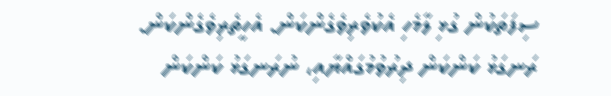ސިފަތަކުން ގުޅި ލާމެހި އެކުވެރިވެގެންކަން. އެހީތެރިވެގެންކަން. ރަނގަޅު ކަންކަން ދިރުވުމުގައްޔާއި، ނުރަނގަޅު ކަންކަން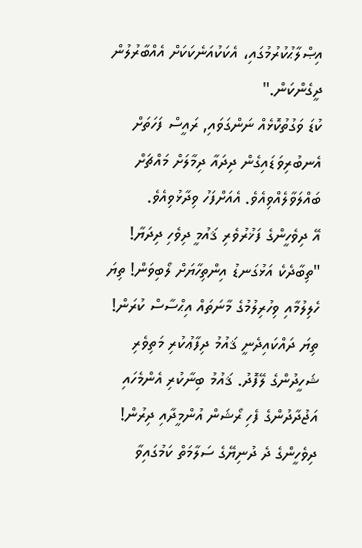އިޞްލާޙުކުރުމުގައި، އެކަކުއަނެކަކަށް އެއްބާރުލުން ދީގެންކަން."
ކުޑަ ވަގުތުކޮޅެއް ނަންގަވައި, ރައީސް ފަހަތަށް އެނބުރިވަޑައިގެން ދިދައާ ދިމާލަށް މައްޗަށް ބައްލަވާލެއްވިއެވެ. އެއަށްފަހު ވިދާޅުވިއެވެ.
އޭ ދިވެހީންގެ ފަޚުރުވެރި ޤައުމީ ދިވެހި ދިދަޔާ!
"ތިބާދެކެ އަޅުގަނޑު އިންތިހާޔަށް ލޯބިވަން! ތިޔަ ހެލިލުމާއި ވިހުރިލުމުގެ މާނަތައް އިޙްސާސް ކުރަން! ތިޔަ ދައްކައިދެނީ ޤައުމު ދިފާޢުކުރި މަތިވެރި ޝަހީދުންގެ ލޭފޮދު. ޤައުމު ބިނާކުރި އެންމެހައި އަޖުދާދުންގެ ފެހި ރޯޝަން އުންމީދާއި ދިރުން! ދިވެހީންގެ ދެ ދުނިޔޭގެ ސަލާމަތް ކަމުގައިވާ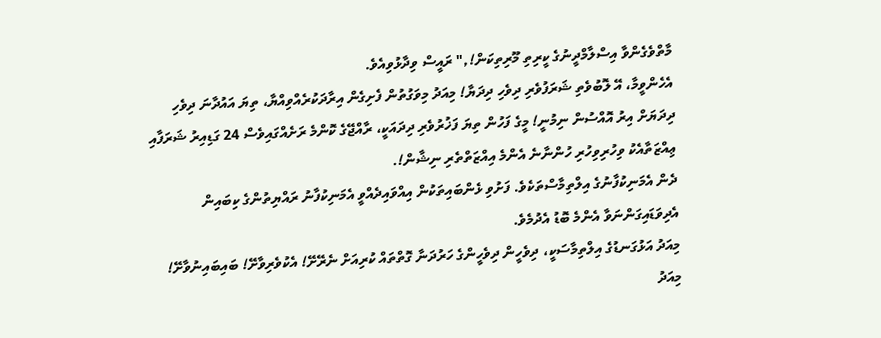މާތްވެގެންވާ އިސްލާމްދީނުގެ ކީރިތި މޫރިތިކަން!," ރައީސް ވިދާޅުވިއެވެ.
އެހެންވީމާ، އޭ ލޮބުވެތި ޝަރަފުވެރި ދިވެހި ދިދަޔާ! މިއަދު މިވަގުތުން ފެށިގެން އިރާދަކުރެއްވިއްޔާ، ތިޔަ އައުދާނަ ދިވެހި ދިދަޔަށް އިރު އޮއްސުން ނިމުނީ! މީގެ ފަހުން ތިޔަ ފަޚުރުވެރި ދިދައަކީ، ރާއްޖޭގެ ކޮންމެ ރަށެއްގައިވެސް 24 ގަޑިއިރު ޝަރަފާއި ޢިއްޒަތާއެކު ވިހުރިވިހުރި ހުންނާނެ އެންމެ އިއްޒަތްތެރި ނިޝާން!.
ދެން އެމަނިކުފާނުގެ އިލްތިމާސްތަކެވެ. ފަށުވި ޅެންބައިތަކުން އިއްވައިދެއްވީ އެމަނިކުފާނު ރައްޔިތުންގެ ކިބައިން އެދިވަޑައިގަންނަވާ އެންމެ ބޮޑު އެދުމެވެ.
މިއަދު އަޅުގަނޑުގެ އިލްތިމާސަކީ، ދިވެހީން ދިވެހީންގެ ހަރުދަނާ ގޮތްތައް ކުރިއަށް ނެރޭށޭ! އެކުވެރިވާށޭ! ބައިބައިނުވާށޭ!
މިއަދު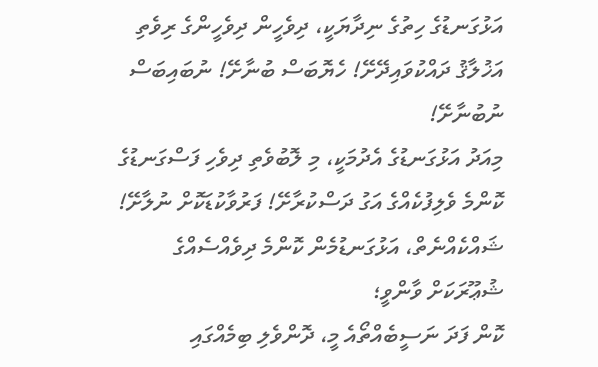އަޅުގަނޑުގެ ހިތުގެ ނިދާޔަކީ، ދިވެހީން ދިވެހީންގެ ރިވެތި އަޚުލާޤު ދައްކުވައިދޭށޭ! ހެޔޮބަސް ބުނާށޭ! ނުބައިބަސް ނުބުނާށޭ!
މިއަދު އަޅުގަނޑުގެ އެދުމަކީ، މި ލޮބުވެތި ދިވެހި ފަސްގަނޑުގެ ކޮންމެ ވެލިފުކެއްގެ އަގު ދަސްކުރާށޭ! ފަރުވާކުޑަކޮށް ނުލާށޭ!
ޝައްކެއްނެތް، އަޅުގަނޑުމެން ކޮންމެ ދިވެއްސެއްގެ ޝުޢޫރަކަށް ވާންވީ؛
ކޮން ފަދަ ނަސީބެއްތޯއެ މީ، ދޮންވެލި ބިމެއްގައި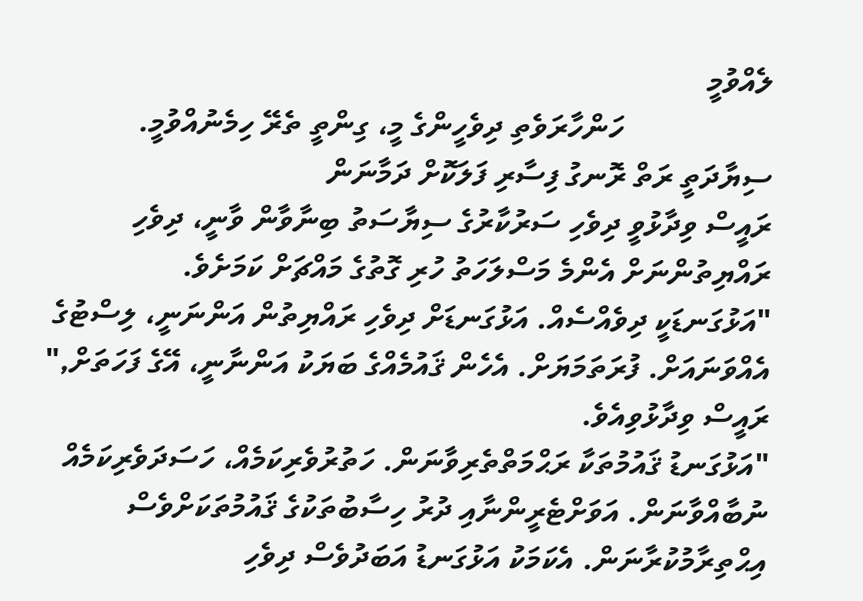ލެއްވުމީ
                   ހަންހާރަވެތި ދިވެހީންގެ މީ، ގިންތީ ތެރޭ ހިމެނުއްވުމީ.
ސިޔާދަތީ ރަތް ރޮނގު ފިސާރި ފަލަކޮށް ދަމާނަން
ރައީސް ވިދާޅުވީ ދިވެހި ސަރުކާރުގެ ސިޔާސަތު ބިނާވާން ވާނީ، ދިވެހި ރައްޔިތުންނަށް އެންމެ މަސްލަހަތު ހުރި ގޮތުގެ މައްޗަށް ކަމަށެވެ.
"އަޅުގަނޑަކީ ދިވެއްސެއް. އަޅުގަނޑަށް ދިވެހި ރައްޔިތުން އަންނަނީ، ލިސްޓުގެ އެއްވަނައަށް. ފުރަތަމަޔަށް. އެހެން ޤައުމެއްގެ ބަޔަކު އަންނާނީ، އޭގެ ފަހަތަށް," ރައީސް ވިދާޅުވިއެވެ.
"އަޅުގަނޑު ޤައުމުތަކާ ރަޙްމަތްތެރިވާނަން. ހަތުރުވެރިކަމެއް، ހަސަދަވެރިކަމެއް ނުބާއްވާނަން. އަވަށްޓެރީންނާއި ދުރު ހިސާބުތަކުގެ ޤައުމުތަކަށްވެސް އިޙްތިރާމުކުރާނަން. އެކަމަކު އަޅުގަނޑު އަބަދުވެސް ދިވެހި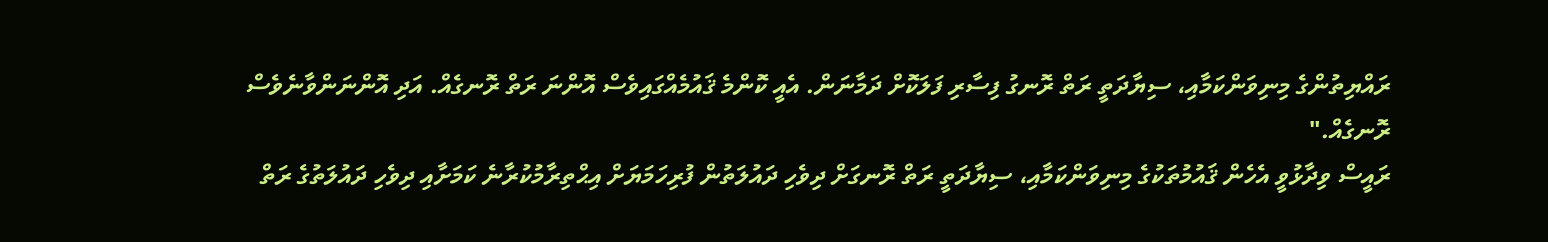ރައްޔިތުންގެ މިނިވަންކަމާއި، ސިޔާދަތީ ރަތް ރޮނގު ފިސާރި ފަލަކޮށް ދަމާނަން. އެއީ ކޮންމެ ޤައުމެއްގައިވެސް އޮންނަ ރަތް ރޮނގެއް. އަދި އޮންނަންވާނެވެސް ރޮނގެއް."
ރައީސް ވިދާޅުވީ އެހެން ޤައުމުތަކުގެ މިނިވަންކަމާއި، ސިޔާދަތީ ރަތް ރޮނގަށް ދިވެހި ދައުލަތުން ފުރިހަމަޔަށް އިޙްތިރާމުކުރާނެ ކަމަށާއި ދިވެހި ދައުލަތުގެ ރަތް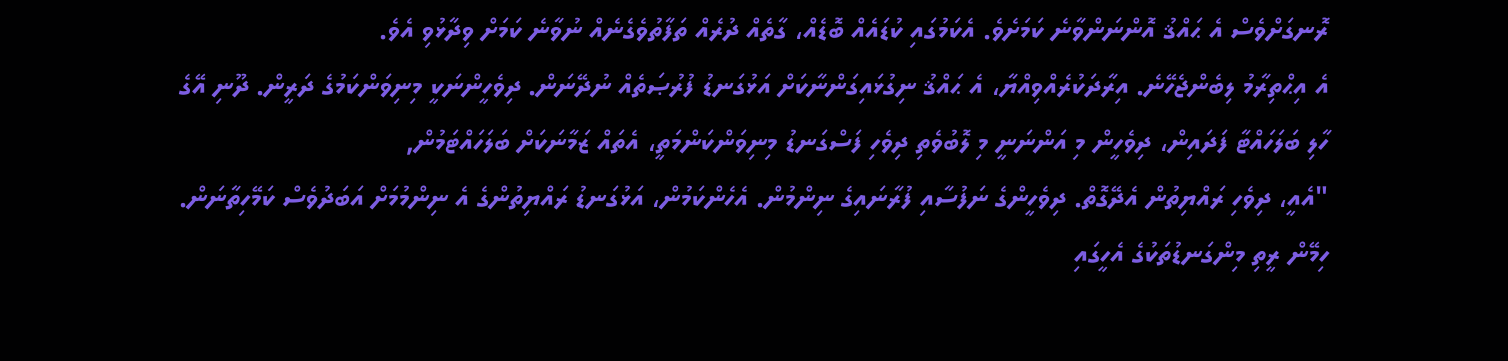ރޮނގަށްވެސް އެ ޙައްޤު އޮންނަންވާނެ ކަމަށެވެ. އެކަމުގައި ކުޑައެއް ބޮޑެއް، ގާތެއް ދުރެއް ތަފާތުވެގެނެއް ނުވާނެ ކަމަށް ވިދާޅުވި އެވެ.
އެ އިޙްތިރާމު ލިބެންޖެހޭނެ. އިރާދަކުރެއްވިއްޔާ، އެ ޙައްޤު ނިގުޅައިގަންނާކަށް އަޅުގަނޑު ފުރުޞަތެއް ނުދޭނަން. ދިވެހީންނަކީ މިނިވަންކަމުގެ ދަރީން. ދޫނި އޭގެ ހާލި ބަލަހައްޓާ ފަދައިން، ދިވެހީން މި އަންނަނީ މި ލޮބުވެތި ދިވެހި ފަސްގަނޑު މިނިވަންކަންމަތީ، އެތައް ޒަމާނަކަށް ބަލަހައްޓަމުން,
"އެއީ، ދިވެހި ރައްޔިތުން އެދޭގޮތް. ދިވެހީންގެ ނަފުސާއި ފުރާނައިގެ ނިންމުން. އެހެންކަމުން، އަޅުގަނޑު ރައްޔިތުންގެ އެ ނިންމުމަށް އަބަދުވެސް ކަމޭހިތާނަން. ހިމޭން ރީތި މިންގަނޑުތަކުގެ އެހީގައި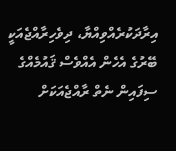އިރާދަކުރެއްވިއްޔާ، ދިވެހިރާއްޖެއަކީ ބޭރުގެ އެހެން އެއްވެސް ޤައުމެއްގެ ސިފައިން ނެތް ރާއްޖެއަކަށް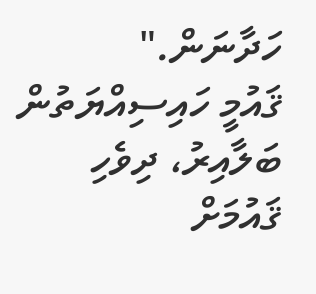ހަދާނަން."
ޤައުމީ ހައިސިއްޔަތުން ބަލާއިރު، ދިވެހި ޤައުމަށް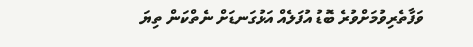ވަފާތެރިވުމަށްވުރެ ބޮޑު އުފަލެއް އަޅުގަނޑަށް ނެތްކަން ތިޔަ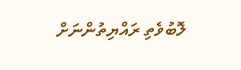ލޮބުވެތި ރައްޔިތުންނަށް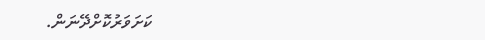ކަށަވަރުކޮށްދޭނަން.